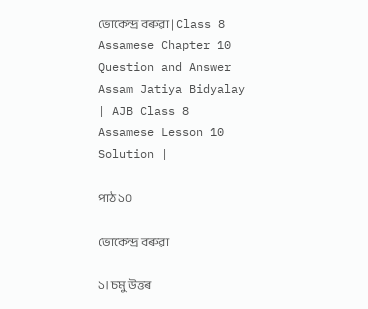ভোকেন্দ্ৰ বৰুৱা | Class 8 Assamese Chapter 10 Question and Answer Assam Jatiya Bidyalay | AJB Class 8 Assamese Lesson 10 Solution |

পাঠ ১০

ভোকেন্দ্ৰ বৰুৱা

১। চমু উত্তৰ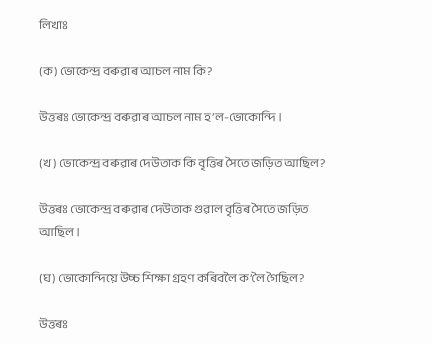লিখাঃ

(ক) ভোকেন্দ্ৰ বৰুৱাৰ আচল নাম কি?

উত্তৰঃ ভোকেন্দ্ৰ বৰুৱাৰ আচল নাম হ’ল-ভোকোন্দি ।

(খ) ভোকেন্দ্ৰ বৰুৱাৰ দেউতাক কি বৃত্তিৰ সৈতে জড়িত আছিল?

উত্তৰঃ ভোকেন্দ্ৰ বৰুৱাৰ দেউতাক গুৱাল বৃত্তিৰ সৈতে জড়িত আছিল ।

(ঘ) ভোকোন্দিয়ে উচ্চ শিক্ষা গ্ৰহণ কৰিবলৈ ক’লৈ গৈছিল?

উত্তৰঃ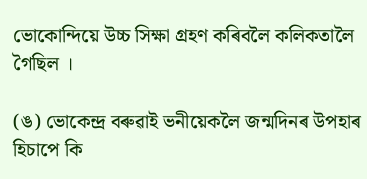ভোকোন্দিয়ে উচ্চ সিক্ষা গ্ৰহণ কৰিবলৈ কলিকতালৈ গৈছিল ।

(ঙ) ভোকেন্দ্ৰ বৰুৱাই ভনীয়েকলৈ জন্মদিনৰ উপহাৰ হিচাপে কি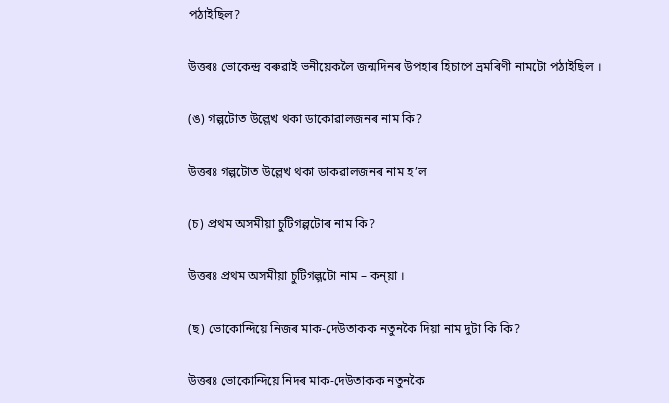পঠাইছিল?

উত্তৰঃ ভোকেন্দ্ৰ বৰুৱাই ভনীয়েকলৈ জন্মদিনৰ উপহাৰ হিচাপে ভ্ৰমৰিণী নামটো পঠাইছিল ।

(ঙ) গল্পটোত উল্লেখ থকা ডাকোৱালজনৰ নাম কি?

উত্তৰঃ গল্পটোত উল্লেখ থকা ডাকৱালজনৰ নাম হ’ল

(চ) প্রথম অসমীয়া চুটিগল্পটোৰ নাম কি?

উত্তৰঃ প্ৰথম অসমীয়া চুটিগল্গটো নাম – কন্য়া ।

(ছ) ভোকোন্দিয়ে নিজৰ মাক-দেউতাকক নতুনকৈ দিয়া নাম দুটা কি কি?

উত্তৰঃ ভোকোন্দিয়ে নিদৰ মাক-দেউতাকক নতুনকৈ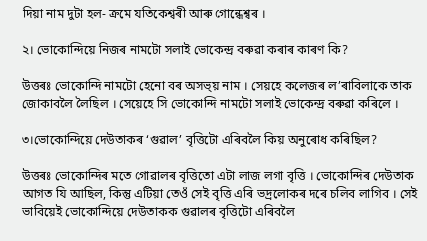দিয়া নাম দুটা হল- ক্ৰমে যতিকেশ্বৰী আৰু গোন্ধেশ্বৰ ।

২। ভোকোন্দিয়ে নিজৰ নামটো সলাই ভোকেন্দ্ৰ বৰুৱা কৰাৰ কাৰণ কি?

উত্তৰঃ ভোকোন্দি নামটো হেনো বৰ অসভ্য় নাম । সেয়হে কলেজৰ ল’ৰাবিলাকে তাক জোকাবলৈ লৈছিল । সেয়েহে সি ভোকোন্দি নামটো সলাই ভোকেন্দ্ৰ বৰুৱা কৰিলে ।

৩।ভোকোন্দিয়ে দেউতাকৰ ‘গুৱাল’ বৃত্তিটো এৰিবলৈ কিয় অনুৰোধ কৰিছিল?

উত্তৰঃ ভোকোন্দিৰ মতে গোৱালৰ বৃত্তিতো এটা লাজ লগা বৃত্তি । ভোকোন্দিৰ দেউতাক আগত যি আছিল, কিন্তু এটিয়া তেওঁ সেই বৃত্তি এৰি ভদ্ৰলোকৰ দৰে চলিব লাগিব । সেই ভাবিয়েই ভোকোন্দিয়ে দেউতাকক গুৱালৰ বৃত্তিটো এৰিবলৈ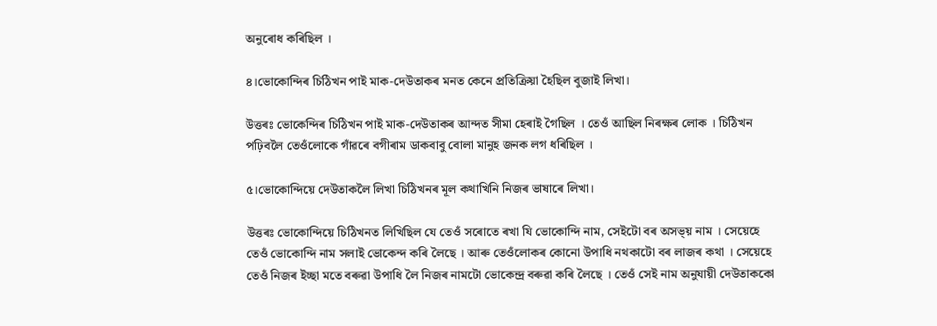অনুৰোধ কৰিছিল ।

৪।ভোকোন্দিৰ চিঠিখন পাই মাক-দেউতাকৰ মনত কেনে প্রতিক্রিয়া হৈছিল বুজাই লিখা।

উত্তৰঃ ভোকেন্দিৰ চিঠিখন পাই মাক-দেউতাকৰ আন্দত সীমা হেৰাই গৈছিল । তেওঁ আছিল নিৰক্ষৰ লোক । চিঠিখন পঢ়িবলৈ তেওঁলোকে গাঁৱৰে বগীৰাম ডাকবাবু বোলা মানুহ জনক লগ ধৰিছিল ।

৫।ভোকোন্দিয়ে দেউতাকলৈ লিখা চিঠিখনৰ মূল কথাখিনি নিজৰ ভাষাৰে লিখা।

উত্তৰঃ ভোকোন্দিয়ে চিঠিখনত লিখিছিল যে তেওঁ সৰোতে ৰখা যি ভোকোন্দি নাম, সেইটো বৰ অসভ্য় নাম । সেয়েহে তেওঁ ভোকোন্দি নাম সলাই ভোকেন্দ কৰি লৈছে । আৰু তেওঁলোকৰ কোনো উপাধি নথকাটো বৰ লাজৰ কথা । সেয়েহে তেওঁ নিজৰ ইচ্ছা মতে বৰুৱা উপাধি লৈ নিজৰ নামটো ভোকেন্দ্ৰ বৰুৱা কৰি লৈছে । তেওঁ সেই নাম অনুযায়ী দেউতাককো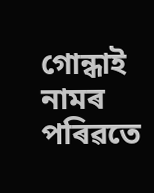গোন্ধাই নামৰ পৰিৱতে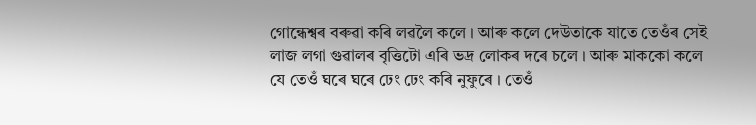গোন্ধেশ্বৰ বৰুৱা কৰি লৱলৈ কলে । আৰু কলে দেউতাকে যাতে তেওঁৰ সেই লাজ লগা গুৱালৰ বৃত্তিটো এৰি ভদ্ৰ লোকৰ দৰে চলে । আৰু মাককো কলে যে তেওঁ ঘৰে ঘৰে ঢেং ঢেং কৰি নুফুৰে । তেওঁ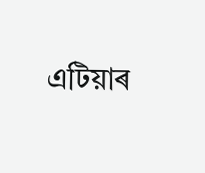এটিয়াৰ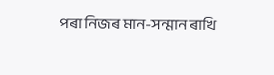পৰা নিজৰ মান-সন্মান ৰাখি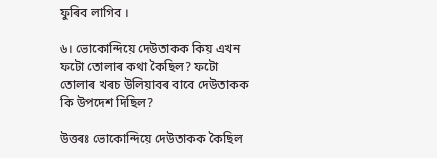ফুৰিব লাগিব ।

৬। ভোকোন্দিয়ে দেউতাকক কিয় এখন ফটো তোলাৰ কথা কৈছিল? ফটো তোলাৰ খৰচ উলিয়াবৰ বাবে দেউতাকক কি উপদেশ দিছিল?

উত্তৰঃ ভোকোন্দিয়ে দেউতাকক কৈছিল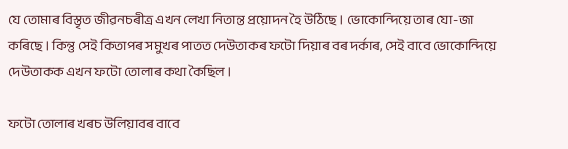যে তোমাৰ বিস্তৃত জীৱনচৰীত্ৰ এখন লেখা নিতান্ত প্ৰয়োদন হৈ উঠিছে । ভোকোন্দিয়ে তাৰ যো-জা কৰিছে । কিন্তু সেই কিতাপৰ সমুখৰ পাতত দেউতাকৰ ফটো দিয়াৰ বৰ দৰ্কাৰ, সেই বাবে ভোকোন্দিয়ে দেউতাকক এখন ফটো তোলাৰ কথা কৈছিল ।

ফটো তোলাৰ খৰচ উলিয়াবৰ বাবে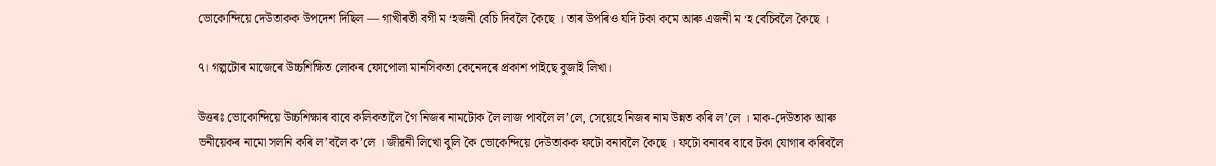ভোকোন্দিয়ে দেউতাকক উপদেশ দিছিল — গাখীৰতী বগী ম ‘হজনী বেচি দিবলৈ কৈছে । তাৰ উপৰিও যদি টকা কমে আৰু এজনী ম ‘হ বেচিবলৈ কৈছে ।

৭। গল্পটোৰ মাজেৰে উচ্চশিক্ষিত লোকৰ ফোপোলা মানসিকতা কেনেদৰে প্ৰকাশ পাইছে বুজাই লিখা।

উত্তৰঃ ভোকোন্দিয়ে উচ্চশিক্ষাৰ বাবে কলিকতালৈ গৈ নিজৰ নামটোক লৈ লাজ পাবলৈ ল’লে, সেয়েহে নিজৰ নাম উন্নত কৰি ল’লে । মাক-দেউতাক আৰু ভনীয়েকৰ নামো সলনি কৰি ল’বলৈ ক’লে । জীৱনী লিখো বুলি কৈ ভোকেন্দিয়ে দেউতাকক ফটো বনাবলৈ কৈছে । ফটো বনাবৰ বাবে টকা যোগাৰ কৰিবলৈ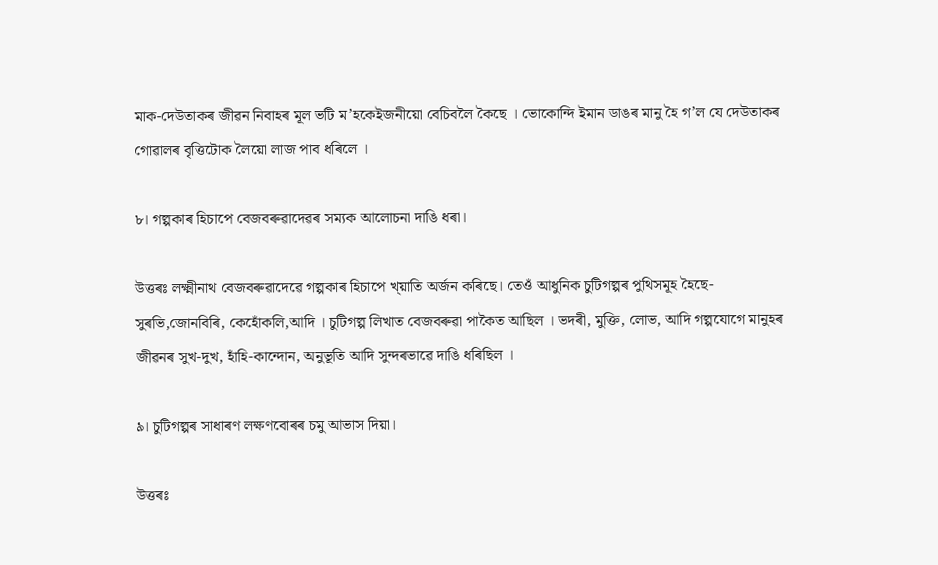মাক-দেউতাকৰ জীৱন নিবাহৰ মূল ভটি ম’হকেইজনীয়ো বেচিবলৈ কৈছে । ভোকোন্দি ইমান ডাঙৰ মানু হৈ গ’ল যে দেউতাকৰ গোৱালৰ বৃত্তিটোক লৈয়ো লাজ পাব ধৰিলে ।

৮। গল্পকাৰ হিচাপে বেজবৰুৱাদেৱৰ সম্যক আলোচনা দাঙি ধৰা।

উত্তৰঃ লক্ষ্মীনাথ বেজবৰুৱাদেৱে গল্পকাৰ হিচাপে খ্য়াতি অৰ্জন কৰিছে। তেওঁ আধুনিক চুটিগল্পৰ পুথিসমূহ হৈছে- সুৰভি,জোনবিৰি, কেহোঁকলি,আদি । চুটিগল্প লিখাত বেজবৰুৱা পাকৈত আছিল । ভদৰী, মুক্তি, লোভ, আদি গল্পযোগে মানুহৰ জীৱনৰ সুখ-দুখ, হাঁহি-কান্দোন, অনুভূতি আদি সুন্দৰভাৱে দাঙি ধৰিছিল ।

৯। চুটিগল্পৰ সাধাৰণ লক্ষণবোৰৰ চমু আভাস দিয়া।

উত্তৰঃ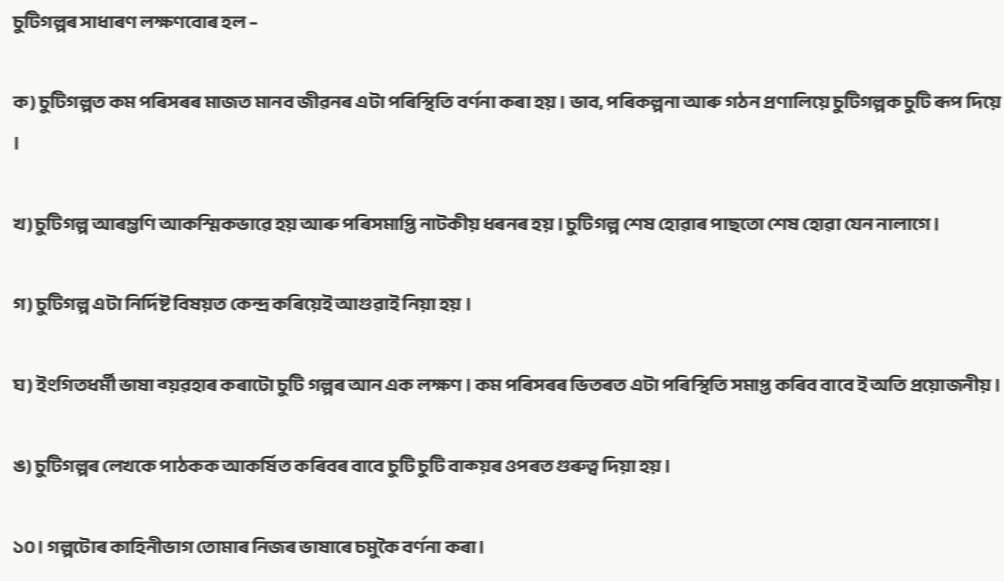চুটিগল্পৰ সাধাৰণ লক্ষণবোৰ হল –

ক) চুটিগল্পত কম পৰিসৰৰ মাজত মানব জীৱনৰ এটা পৰিস্থিতি বৰ্ণনা কৰা হয় । ভাব, পৰিকল্পনা আৰু গঠন প্ৰণালিয়ে চুটিগল্পক চুটি ৰূপ দিয়ে ।

খ) চুটিগল্প আৰম্ভণি আকস্মিকভাৱে হয় আৰু পৰিসমাপ্তি নাটকীয় ধৰনৰ হয় । চুটিগল্প শেষ হোৱাৰ পাছতো শেষ হোৱা যেন নালাগে ।

গ) চুটিগল্প এটা নিৰ্দিষ্ট বিষয়ত কেন্দ্ৰ কৰিয়েই আগুৱাই নিয়া হয় ।

ঘ) ইংগিতধৰ্মী ভাষা ব্য়ৱহাৰ কৰাটো চুটি গল্পৰ আন এক লক্ষণ । কম পৰিসৰৰ ভিতৰত এটা পৰিস্থিতি সমাপ্ত কৰিব বাবে ই অতি প্ৰয়োজনীয় ।

ঙ) চুটিগল্পৰ লেখকে পাঠকক আকৰ্ষিত কৰিবৰ বাবে চুটি চুটি বাক্য়ৰ ওপৰত গুৰুত্ব দিয়া হয় ।

১০। গল্পটোৰ কাহিনীভাগ তোমাৰ নিজৰ ভাষাৰে চমুকৈ বৰ্ণনা কৰা।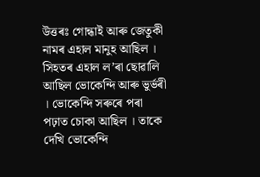উত্তৰঃ গোন্ধাই আৰু জেতুকী নামৰ এহাল মানুহ আছিল । সিহতৰ এহাল ল’ৰা ছোৱালি আছিল ভোকেন্দি আৰু ভুৰ্ভৰী । ভোকেন্দি সৰুৰে পৰা পঢ়াত চোকা আছিল । তাকে দেখি ভোকেন্দি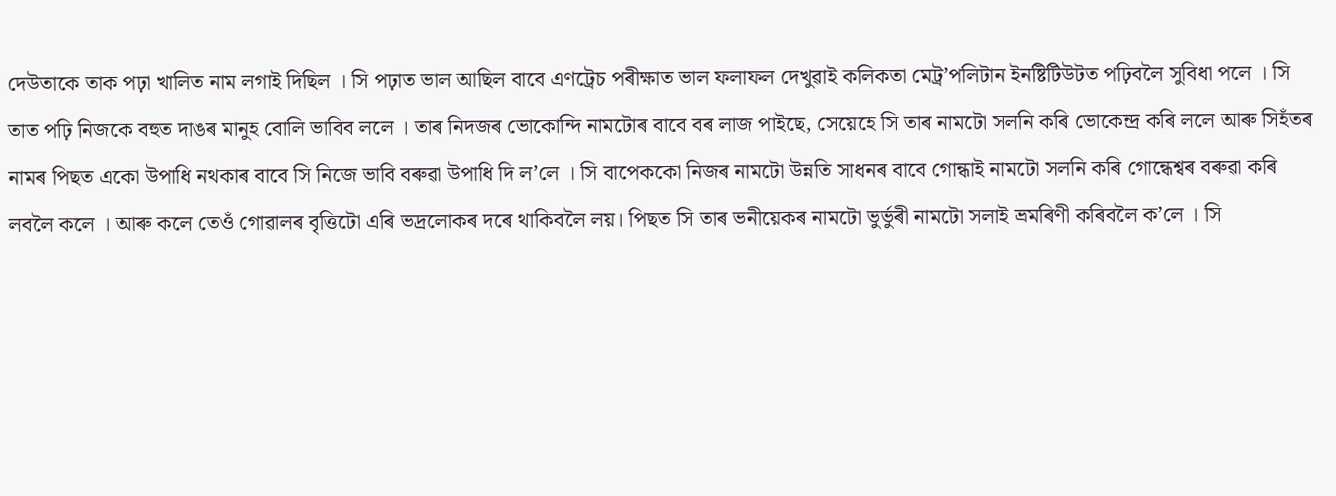দেউতাকে তাক পঢ়া খালিত নাম লগাই দিছিল । সি পঢ়াত ভাল আছিল বাবে এণট্ৰেচ পৰীক্ষাত ভাল ফলাফল দেখুৱাই কলিকতা মেট্ৰ’পলিটান ইনষ্টিটিউটত পঢ়িবলৈ সুবিধা পলে । সি তাত পঢ়ি নিজকে বহুত দাঙৰ মানুহ বোলি ভাবিব ললে । তাৰ নিদজৰ ভোকোন্দি নামটোৰ বাবে বৰ লাজ পাইছে, সেয়েহে সি তাৰ নামটো সলনি কৰি ভোকেন্দ্ৰ কৰি ললে আৰু সিহঁতৰ নামৰ পিছত একো উপাধি নথকাৰ বাবে সি নিজে ভাবি বৰুৱা উপাধি দি ল’লে । সি বাপেককো নিজৰ নামটো উন্নতি সাধনৰ বাবে গোন্ধাই নামটো সলনি কৰি গোন্ধেশ্বৰ বৰুৱা কৰি লবলৈ কলে । আৰু কলে তেওঁ গোৱালৰ বৃত্তিটো এৰি ভদ্ৰলোকৰ দৰে থাকিবলৈ লয়। পিছত সি তাৰ ভনীয়েকৰ নামটো ভুৰ্ভুৰী নামটো সলাই ভ্ৰমৰিণী কৰিবলৈ ক’লে । সি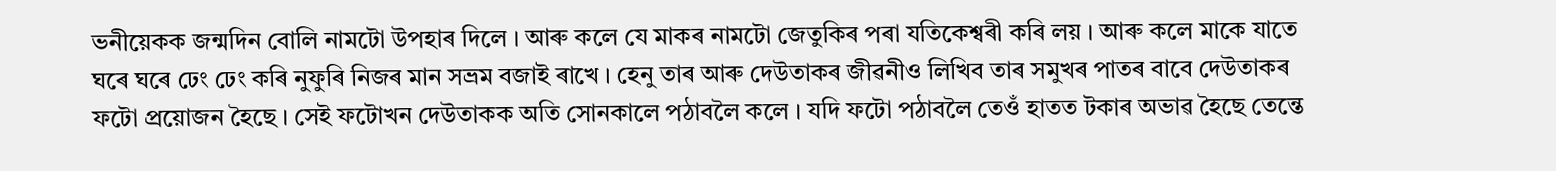ভনীয়েকক জন্মদিন বোলি নামটো উপহাৰ দিলে । আৰু কলে যে মাকৰ নামটো জেতুকিৰ পৰা যতিকেশ্বৰী কৰি লয় । আৰু কলে মাকে যাতে ঘৰে ঘৰে ঢেং ঢেং কৰি নুফুৰি নিজৰ মান সভ্ৰম বজাই ৰাখে । হেনু তাৰ আৰু দেউতাকৰ জীৱনীও লিখিব তাৰ সমুখৰ পাতৰ বাবে দেউতাকৰ ফটো প্ৰয়োজন হৈছে । সেই ফটোখন দেউতাকক অতি সোনকালে পঠাবলৈ কলে । যদি ফটো পঠাবলৈ তেওঁ হাতত টকাৰ অভাৱ হৈছে তেন্তে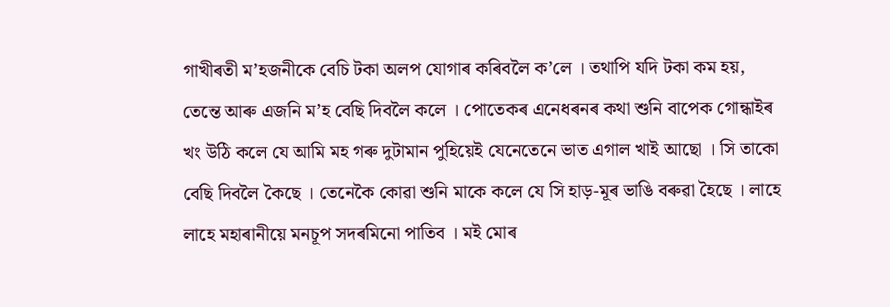গাখীৰতী ম’হজনীকে বেচি টকা অলপ যোগাৰ কৰিবলৈ ক’লে । তথাপি যদি টকা কম হয়, তেন্তে আৰু এজনি ম’হ বেছি দিবলৈ কলে । পোতেকৰ এনেধৰনৰ কথা শুনি বাপেক গোন্ধাইৰ খং উঠি কলে যে আমি মহ গৰু দুটামান পুহিয়েই যেনেতেনে ভাত এগাল খাই আছো । সি তাকো বেছি দিবলৈ কৈছে । তেনেকৈ কোৱা শুনি মাকে কলে যে সি হাড়-মূৰ ভাঙি বৰুৱা হৈছে । লাহে লাহে মহাৰানীয়ে মনচূপ সদৰমিনো পাতিব । মই মোৰ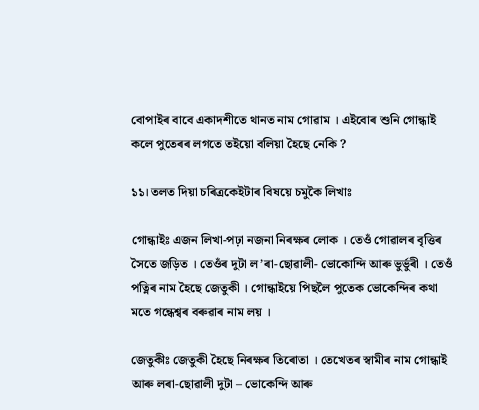বোপাইৰ বাবে একাদশীতে থানত নাম গোৱাম । এইবোৰ শুনি গোন্ধাই কলে পুতেৰৰ লগতে তইয়ো বলিয়া হৈছে নেকি ?

১১। তলত দিয়া চৰিত্ৰকেইটাৰ বিষয়ে চমুকৈ লিখাঃ

গোন্ধাইঃ এজন লিখা-পঢ়া নজনা নিৰক্ষৰ লোক । তেওঁ গোৱালৰ বৃত্তিৰ সৈতে জড়িত । তেওঁৰ দুটা ল’ৰা-ছোৱালী- ভোকোন্দি আৰু ভুৰ্ভুৰী । তেওঁ পত্নিৰ নাম হৈছে জেতুকী । গোন্ধাইয়ে পিছলৈ পুতেক ভোকেন্দিৰ কথা মতে গন্ধেশ্বৰ বৰুৱাৰ নাম লয় ।

জেতুকীঃ জেতুকী হৈছে নিৰক্ষৰ তিৰোতা । তেখেতৰ স্বামীৰ নাম গোন্ধাই আৰু লৰা-ছোৱালী দুটা – ভোকেন্দি আৰু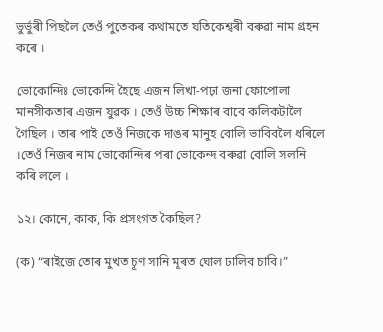ভুৰ্ভুৰী পিছলৈ তেওঁ পুতেকৰ কথামতে যতিকেশ্বৰী বৰুৱা নাম গ্ৰহন কৰে ।

ভোকোন্দিঃ ভোকেন্দি হৈছে এজন লিখা-পঢ়া জনা ফোপোলা মানসীকতাৰ এজন যুৱক । তেওঁ উচ্চ শিক্ষাৰ বাবে কলিকটালৈ গৈছিল । তাৰ পাই তেওঁ নিজকে দাঙৰ মানুহ বোলি ভাবিবলৈ ধৰিলে ।তেওঁ নিজৰ নাম ভোকোন্দিৰ পৰা ভোকেন্দ বৰুৱা বোলি সলনি কৰি ললে ।

১২। কোনে, কাক, কি প্ৰসংগত কৈছিল?

(ক) “ৰাইজে তোৰ মুখত চূণ সানি মূৰত ঘোল ঢালিব চাবি।”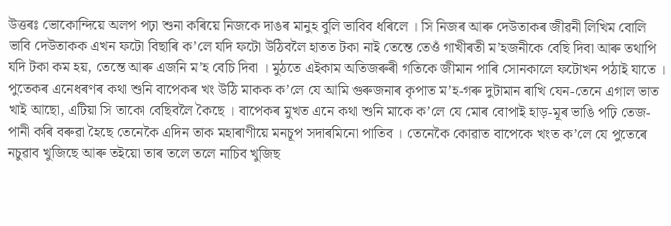উত্তৰঃ ভোকোন্দিয়ে অলপ পঢ়া শুনা কৰিয়ে নিজকে দাঙৰ মানুহ বুলি ভাবিব ধৰিলে । সি নিজৰ আৰু দেউতাকৰ জীৱনী লিখিম বোলি ভাবি দেউতাকক এখন ফটো বিছাৰি ক’লে যদি ফটো উঠিবলৈ হাতত টকা নাই তেন্তে তেওঁ গাখীৰতী ম’হজনীকে বেছি দিবা আৰু তথাপি যদি টকা কম হয়, তেন্তে আৰু এজনি ম’হ বেচি দিবা । মুঠতে এইকাম অতিজৰুৰী গতিকে জীমান পাৰি সোনকালে ফটোখন পঠাই যাতে । পুতেকৰ এনেধৰণৰ কথা শুনি বাপেকৰ খং উঠি মাকক ক’লে যে আমি গুৰুজনাৰ কৃপাত ম’হ-গৰু দুটামান ৰাখি যেন-তেনে এগাল ভাত খাই আছো, এটিয়া সি তাকো বেছিবলৈ কৈছে । বাপেকৰ মুখত এনে কথা শুনি মাকে ক’লে যে মোৰ বোপাই হাড়-মূৰ ভাঙি পঢ়ি তেজ-পানী কৰি বৰুৱা হৈছে তেনেকৈ এদিন তাক মহাৰাণীয়ে মনচূপ সদাৰমিনো পাতিব । তেনেকৈ কোৱাত বাপেকে খংত ক’লে যে পুতেৰে নচুৱাব খুজিছে আৰু তইয়ো তাৰ তলে তলে নাচিব খুজিছ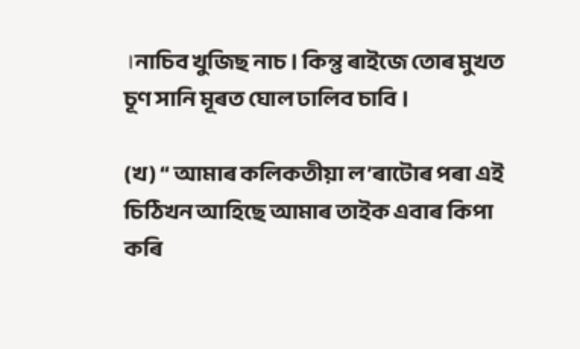।নাচিব খুজিছ নাচ । কিন্তু ৰাইজে তোৰ মুখত চূণ সানি মূৰত ঘোল ঢালিব চাবি ।

(খ) “ আমাৰ কলিকতীয়া ল’ৰাটোৰ পৰা এই চিঠিখন আহিছে আমাৰ তাইক এবাৰ কিপা কৰি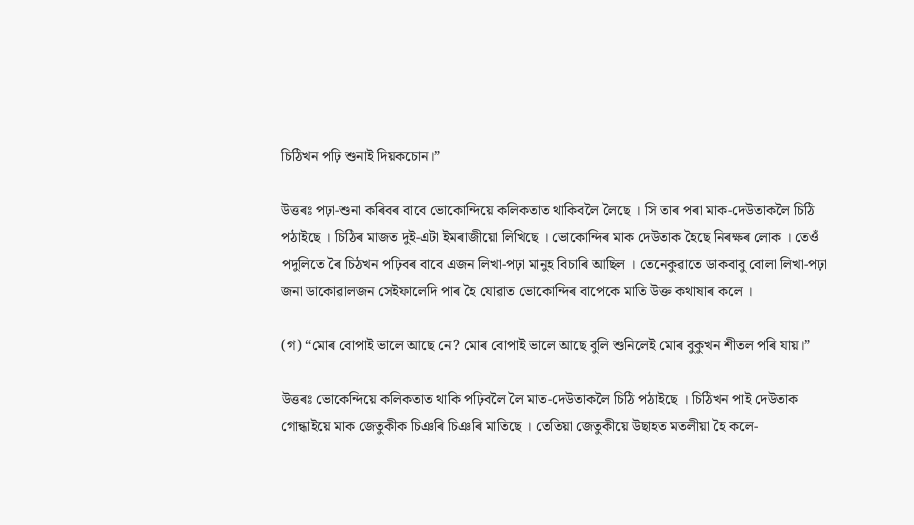চিঠিখন পঢ়ি শুনাই দিয়কচোন।”

উত্তৰঃ পঢ়া-শুনা কৰিবৰ বাবে ভোকোন্দিয়ে কলিকতাত থাকিবলৈ লৈছে । সি তাৰ পৰা মাক-দেউতাকলৈ চিঠি পঠাইছে । চিঠিৰ মাজত দুই-এটা ইমৰাজীয়ো লিখিছে । ভোকোন্দিৰ মাক দেউতাক হৈছে নিৰক্ষৰ লোক । তেওঁ পদুলিতে ৰৈ চিঠখন পঢ়িবৰ বাবে এজন লিখা-পঢ়া মানুহ বিচাৰি আছিল । তেনেকুৱাতে ডাকবাবু বোলা লিখা-পঢ়া জনা ডাকোৱালজন সেইফালেদি পাৰ হৈ যোৱাত ভোকোন্দিৰ বাপেকে মাতি উক্ত কথাষাৰ কলে ।

(গ) “মোৰ বোপাই ভালে আছে নে? মোৰ বোপাই ভালে আছে বুলি শুনিলেই মোৰ বুকুখন শীতল পৰি যায়।”

উত্তৰঃ ভোকেন্দিয়ে কলিকতাত থাকি পঢ়িবলৈ লৈ মাত-দেউতাকলৈ চিঠি পঠাইছে । চিঠিখন পাই দেউতাক গোন্ধাইয়ে মাক জেতুকীক চিঞৰি চিঞৰি মাতিছে । তেতিয়া জেতুকীয়ে উছাহত মতলীয়া হৈ কলে-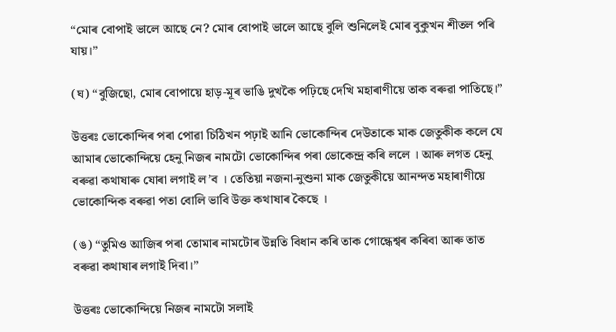“মোৰ বোপাই ভালে আছে নে? মোৰ বোপাই ভালে আছে বুলি শুনিলেই মোৰ বুকুখন শীতল পৰি যায়।”

(ঘ) “বুজিছো, মোৰ বোপায়ে হাড়-মূৰ ভাঙি দুখকৈ পঢ়িছে দেখি মহাৰাণীয়ে তাক বৰুৱা পাতিছে।”

উত্তৰঃ ভোকোন্দিৰ পৰা পোৱা চিঠিখন পঢ়াই আনি ভোকোন্দিৰ দেউতাকে মাক জেতুকীক কলে যে আমাৰ ভোকোন্দিয়ে হেনু নিজৰ নামটো ভোকোন্দিৰ পৰা ভোকেন্দ্ৰ কৰি ললে । আৰু লগত হেনু বৰুৱা কথাষাৰু যোৰা লগাই ল’ব । তেতিয়া নজনা-নুশুনা মাক জেতুকীয়ে আনন্দত মহাৰাণীয়ে ভোকোন্দিক বৰুৱা পতা বোলি ভাবি উক্ত কথাষাৰ কৈছে ।

(ঙ) “তুমিও আজিৰ পৰা তোমাৰ নামটোৰ উন্নতি বিধান কৰি তাক গোন্ধেশ্বৰ কৰিবা আৰু তাত বৰুৱা কথাষাৰ লগাই দিবা।”

উত্তৰঃ ভোকোন্দিয়ে নিজৰ নামটো সলাই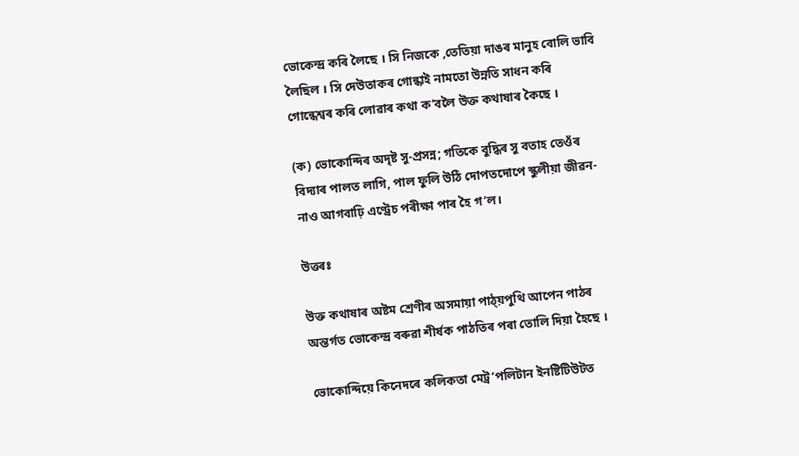ভোকেন্দ্ৰ কৰি লৈছে । সি নিজকে ,তেতিয়া দাঙৰ মানুহ বোলি ভাবি লৈছিল । সি দেউতাকৰ গোন্ধাই নামতো উন্নতি সাধন কৰি গোন্ধেশ্বৰ কৰি লোৱাৰ কথা ক’বলৈ উক্ত কথাষাৰ কৈছে ।

(ক) ভোকোন্দিৰ অদৃষ্ট সু-প্রসন্ন; গতিকে বুদ্ধিৰ সু বতাহ তেওঁৰ বিদ্যাৰ পালত লাগি, পাল ফুলি উঠি দোপতদোপে স্কুলীয়া জীৱন-নাও আগবাঢ়ি এণ্ট্ৰেচ পৰীক্ষা পাৰ হৈ গ’ল।

উত্তৰঃ

উক্ত কথাষাৰ অষ্টম শ্ৰেণীৰ অসমায়া পাঠ্য়পুথি আপেন পাঠৰ অন্তৰ্গত ভোকেন্দ্ৰ বৰুৱা শীৰ্ষক পাঠতিৰ পৰা তোলি দিয়া হৈছে ।

ভোকোন্দিয়ে কিনেদৰে কলিকতা মেট্ৰ’পলিটান ইনষ্টিটিউটত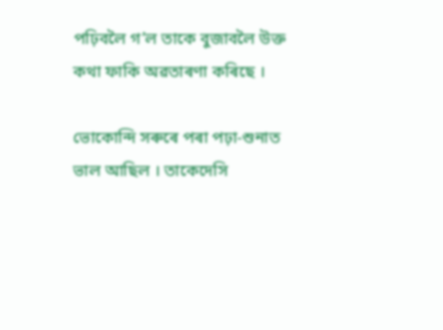পঢ়িবলৈ গ’ল তাকে বুজাবলৈ উক্ত কথা ফাকি অৱতাৰণা কৰিছে ।

ভোকোন্দি সৰুৰে পৰা পঢ়া-শুনাত ভাল আছিল । তাকেদেসি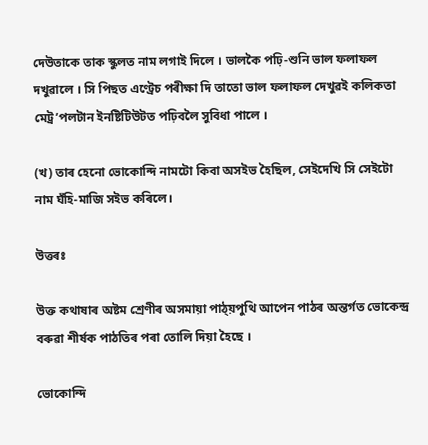দেউতাকে তাক স্কুলত নাম লগাই দিলে । ভালকৈ পঢ়ি-শুনি ভাল ফলাফল দখুৱালে । সি পিছত এণ্ট্ৰেচ পৰীক্ষা দি তাতো ভাল ফলাফল দেখুৱই কলিকতা মেট্ৰ’পলটান ইনষ্টিটিউটত পঢ়িবলৈ সুবিধা পালে ।

(খ) তাৰ হেনো ভোকোন্দি নামটো কিবা অসইভ হৈছিল, সেইদেখি সি সেইটো নাম ঘঁহি-মাজি সইভ কৰিলে।

উত্তৰঃ

উক্ত কথাষাৰ অষ্টম শ্ৰেণীৰ অসমায়া পাঠ্য়পুথি আপেন পাঠৰ অন্তৰ্গত ভোকেন্দ্ৰ বৰুৱা শীৰ্ষক পাঠতিৰ পৰা তোলি দিয়া হৈছে ।

ভোকোন্দি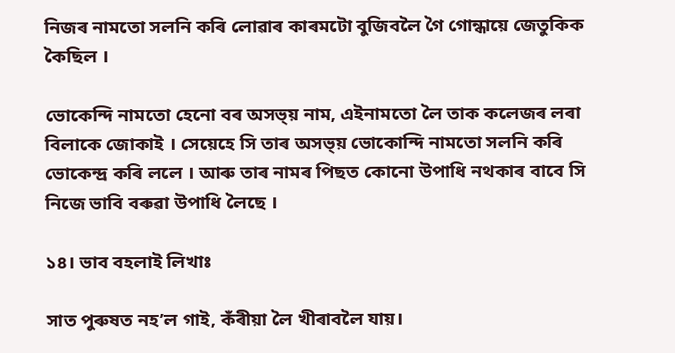নিজৰ নামতো সলনি কৰি লোৱাৰ কাৰমটো বুজিবলৈ গৈ গোন্ধায়ে জেতুকিক কৈছিল ।

ভোকেন্দি নামতো হেনো বৰ অসভ্য় নাম, এইনামতো লৈ তাক কলেজৰ লৰা বিলাকে জোকাই । সেয়েহে সি তাৰ অসভ্য় ভোকোন্দি নামতো সলনি কৰি ভোকেন্দ্ৰ কৰি ললে । আৰু তাৰ নামৰ পিছত কোনো উপাধি নথকাৰ বাবে সি নিজে ভাবি বৰুৱা উপাধি লৈছে ।

১৪। ভাব বহলাই লিখাঃ

সাত পুৰুষত নহ’ল গাই, কঁৰীয়া লৈ খীৰাবলৈ যায়।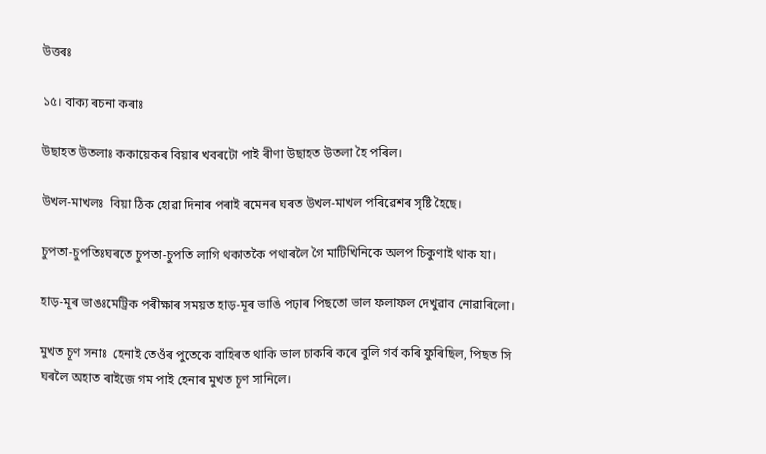উত্তৰঃ

১৫। বাক্য ৰচনা কৰাঃ

উছাহত উতলাঃ ককায়েকৰ বিয়াৰ খবৰটো পাই ৰীণা উছাহত উতলা হৈ পৰিল।

উখল-মাখলঃ  বিয়া ঠিক হোৱা দিনাৰ পৰাই ৰমেনৰ ঘৰত উখল-মাখল পৰিৱেশৰ সৃষ্টি হৈছে।

চুপতা-চুপতিঃঘৰতে চুপতা-চুপতি লাগি থকাতকৈ পথাৰলৈ গৈ মাটিখিনিকে অলপ চিকুণাই থাক যা।

হাড়-মূৰ ভাঙঃমেট্ৰিক পৰীক্ষাৰ সময়ত হাড়-মূৰ ভাঙি পঢ়াৰ পিছতো ভাল ফলাফল দেখুৱাব নোৱাৰিলো।

মুখত চূণ সনাঃ  হেনাই তেওঁৰ পুতেকে বাহিৰত থাকি ভাল চাকৰি কৰে বুলি গৰ্ব কৰি ফুৰিছিল, পিছত সি ঘৰলৈ অহাত ৰাইজে গম পাই হেনাৰ মুখত চূণ সানিলে।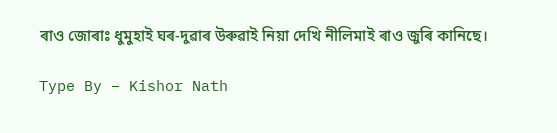ৰাও জোৰাঃ ধুমুহাই ঘৰ-দুৱাৰ উৰুৱাই নিয়া দেখি নীলিমাই ৰাও জুৰি কানিছে।

Type By – Kishor Nath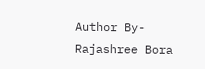Author By- Rajashree Bora